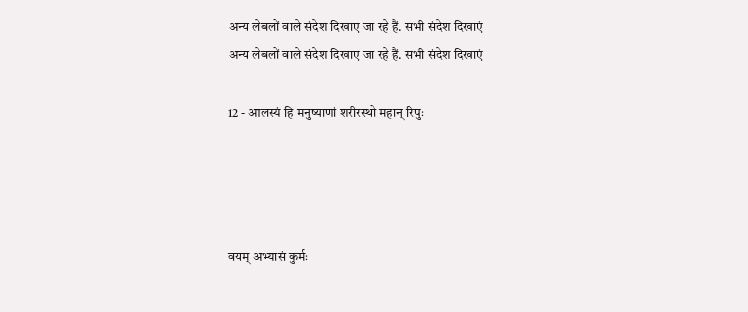अन्य लेबलों वाले संदेश दिखाए जा रहे हैं. सभी संदेश दिखाएं
अन्य लेबलों वाले संदेश दिखाए जा रहे हैं. सभी संदेश दिखाएं

12 - आलस्यं हि मनुष्याणां शरीरस्थो महान् रिपुः




वयम् अभ्यासं कुर्मः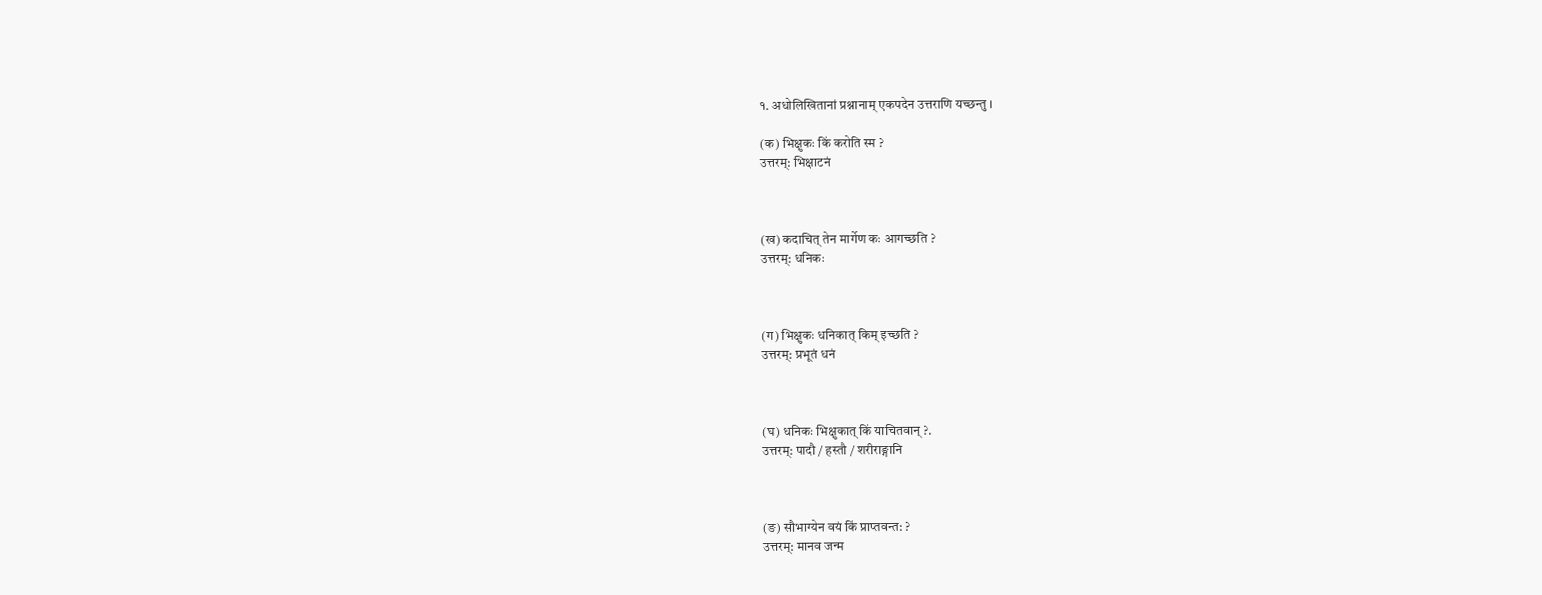१. अधोलिखितानां प्रश्नानाम् एकपदेन उत्तराणि यच्छन्तु ।

(क) भिक्षुकः किं करोति स्म ?
उत्तरम्: भिक्षाटनं



(ख) कदाचित् तेन मार्गेण कः आगच्छति ?
उत्तरम्: धनिकः



(ग) भिक्षुकः धनिकात् किम् इच्छति ?
उत्तरम्: प्रभूतं धनं



(घ) धनिकः भिक्षुकात् किं याचितवान् ?.
उत्तरम्: पादौ / हस्तौ / शरीराङ्गानि



(ङ) सौभाग्येन वयं किं प्राप्तवन्त: ?
उत्तरम्: मानव जन्म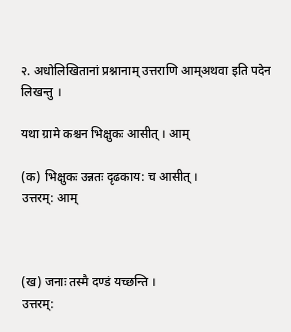२. अधोलिखितानां प्रश्नानाम् उत्तराणि आम्अथवा इति पदेन लिखन्तु ।

यथा ग्रामे कश्चन भिक्षुकः आसीत् । आम्

(क) भिक्षुकः उन्नतः दृढकाय: च आसीत् ।
उत्तरम्: आम्



(ख) जनाः तस्मै दण्डं यच्छन्ति ।
उत्तरम्: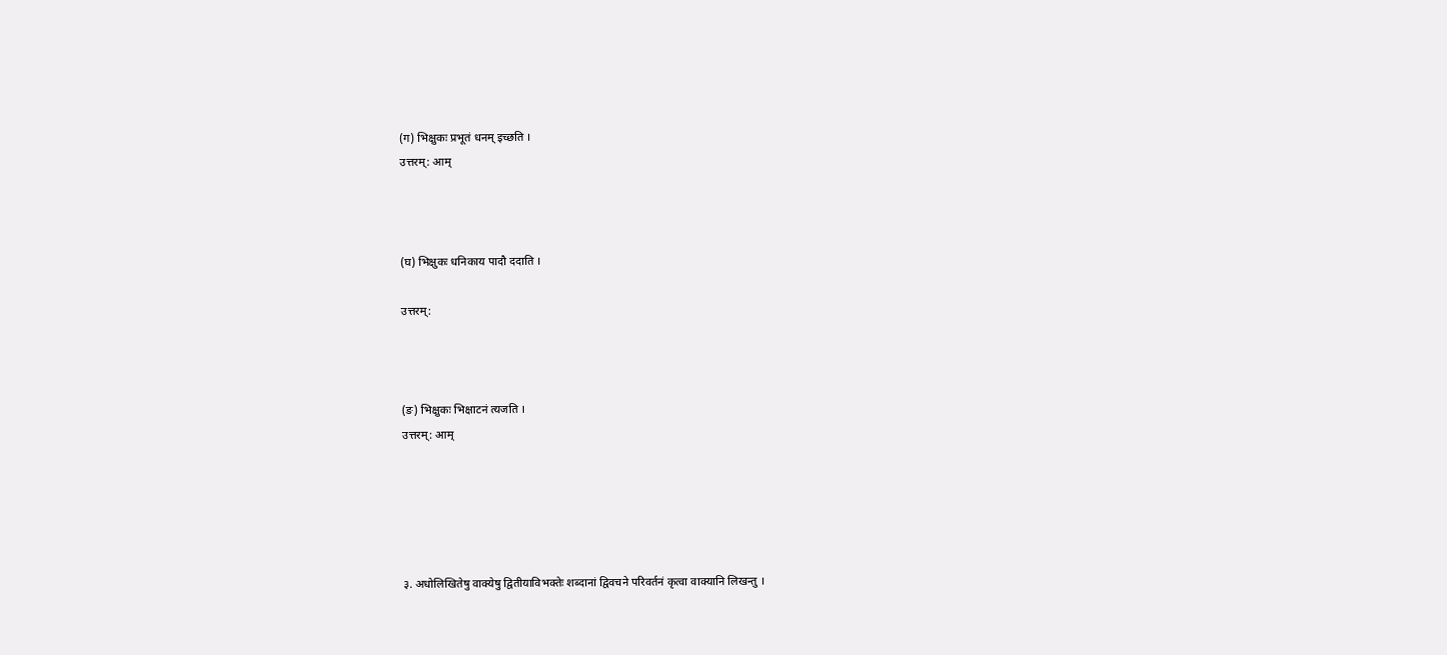(ग) भिक्षुकः प्रभूतं धनम् इच्छति ।
उत्तरम्: आम्



(घ) भिक्षुकः धनिकाय पादौ ददाति ।

उत्तरम्:



(ङ) भिक्षुकः भिक्षाटनं त्यजति ।
उत्तरम्: आम्





३. अधोलिखितेषु वाक्येषु द्वितीयाविभक्तेः शब्दानां द्विवचने परिवर्तनं कृत्वा वाक्यानि लिखन्तु ।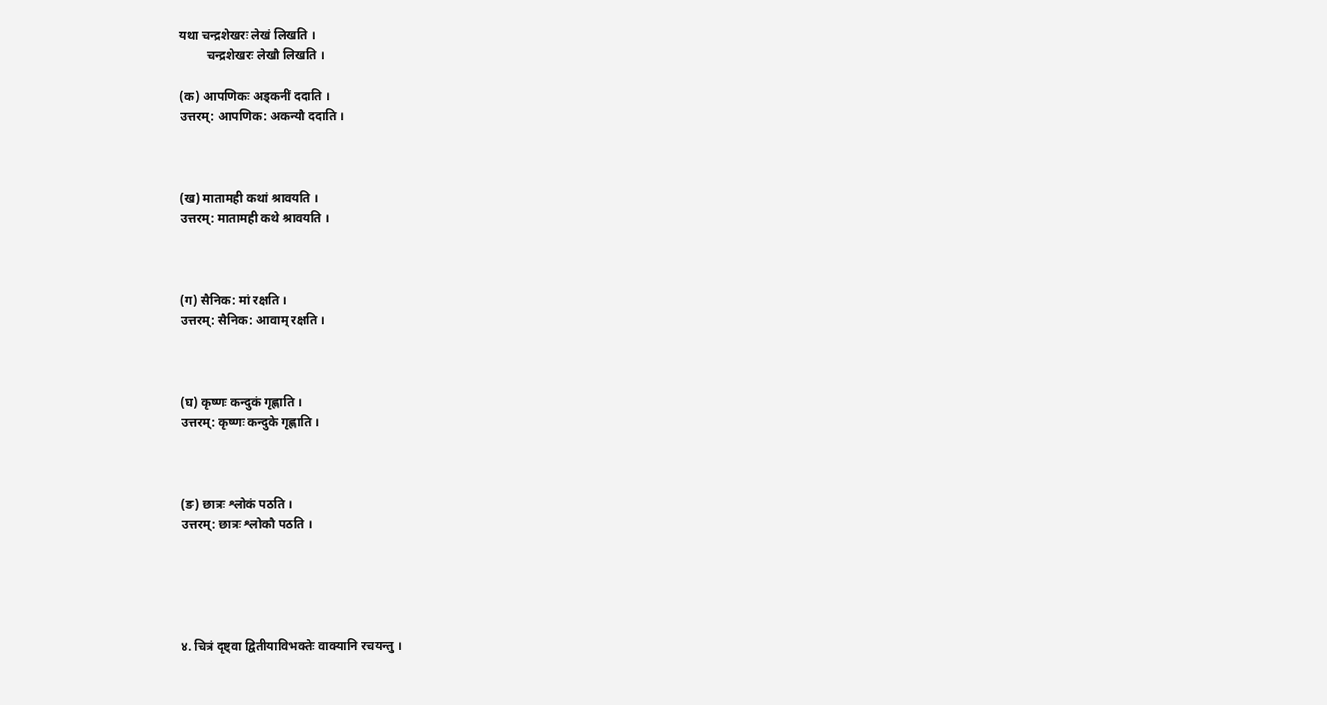यथा चन्द्रशेखरः लेखं लिखति ।
         चन्द्रशेखरः लेखौ लिखति ।

(क) आपणिकः अड्कनीं ददाति ।
उत्तरम्: आपणिक: अकन्यौ ददाति ।



(ख) मातामही कथां श्रावयति ।
उत्तरम्: मातामही कथे श्रावयति ।



(ग) सैनिक: मां रक्षति ।
उत्तरम्: सैनिक: आवाम् रक्षति ।



(घ) कृष्णः कन्दुकं गृह्णाति ।
उत्तरम्: कृष्णः कन्दुके गृह्णाति ।



(ङ) छात्रः श्लोकं पठति ।
उत्तरम्: छात्रः श्लोकौ पठति ।





४. चित्रं दृष्ट्वा द्वितीयाविभक्तेः वाक्यानि रचयन्तु ।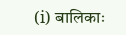(i) बालिकाः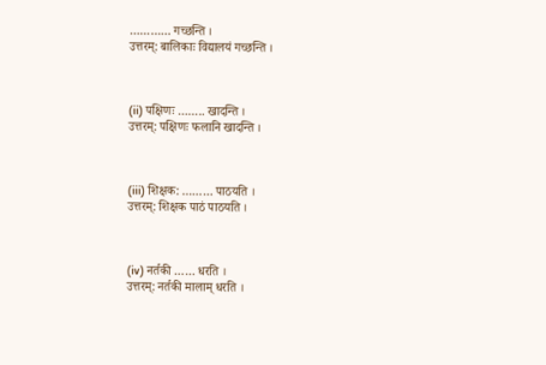………… गच्छन्ति ।
उत्तरम्: बालिकाः विद्यालयं गच्छन्ति ।



(ii) पक्षिणः …….. खादन्ति ।
उत्तरम्: पक्षिणः फलानि खादन्ति ।



(iii) शिक्षक: ……… पाठयति ।
उत्तरम्: शिक्षक पाठं पाठयति ।



(iv) नर्तकी …… धरति ।
उत्तरम्: नर्तकी मालाम् धरति ।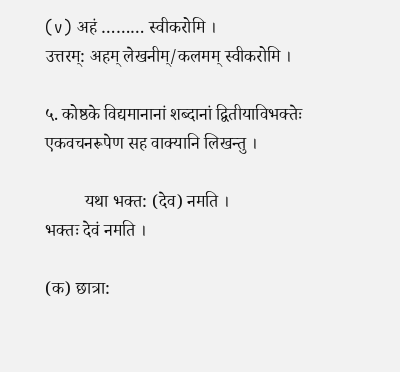(v) अहं ……… स्वीकरोमि ।
उत्तरम्: अहम् लेखनीम्/कलमम् स्वीकरोमि ।

५. कोष्ठके विद्यमानानां शब्दानां द्वितीयाविभक्तेः एकवचनरूपेण सह वाक्यानि लिखन्तु ।

         यथा भक्त: (देव) नमति ।                  भक्तः देवं नमति ।

(क) छात्रा: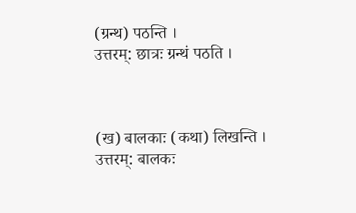(ग्रन्थ) पठन्ति ।
उत्तरम्: छात्रः ग्रन्थं पठति ।



(ख) बालकाः (कथा) लिखन्ति ।
उत्तरम्: बालकः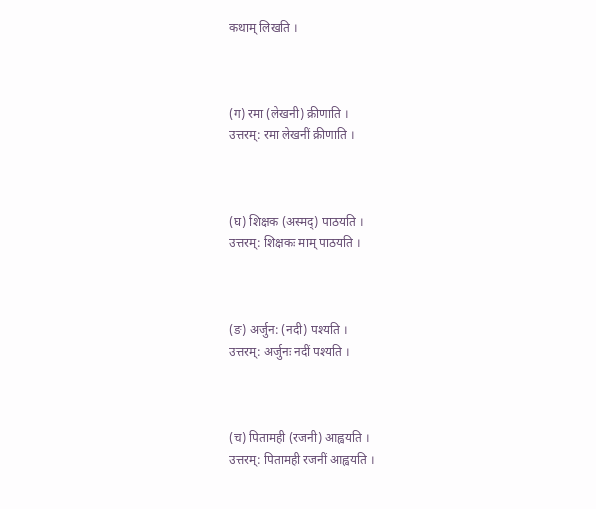कथाम् लिखति ।



(ग) रमा (लेखनी) क्रीणाति ।
उत्तरम्: रमा लेखनीं क्रीणाति ।



(घ) शिक्षक (अस्मद्) पाठयति ।
उत्तरम्: शिक्षकः माम् पाठयति ।



(ङ) अर्जुन: (नदी) पश्यति ।
उत्तरम्: अर्जुनः नदीं पश्यति ।



(च) पितामही (रजनी) आह्वयति ।
उत्तरम्: पितामही रजनीं आह्वयति ।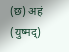(छ) अहं (युष्मद्)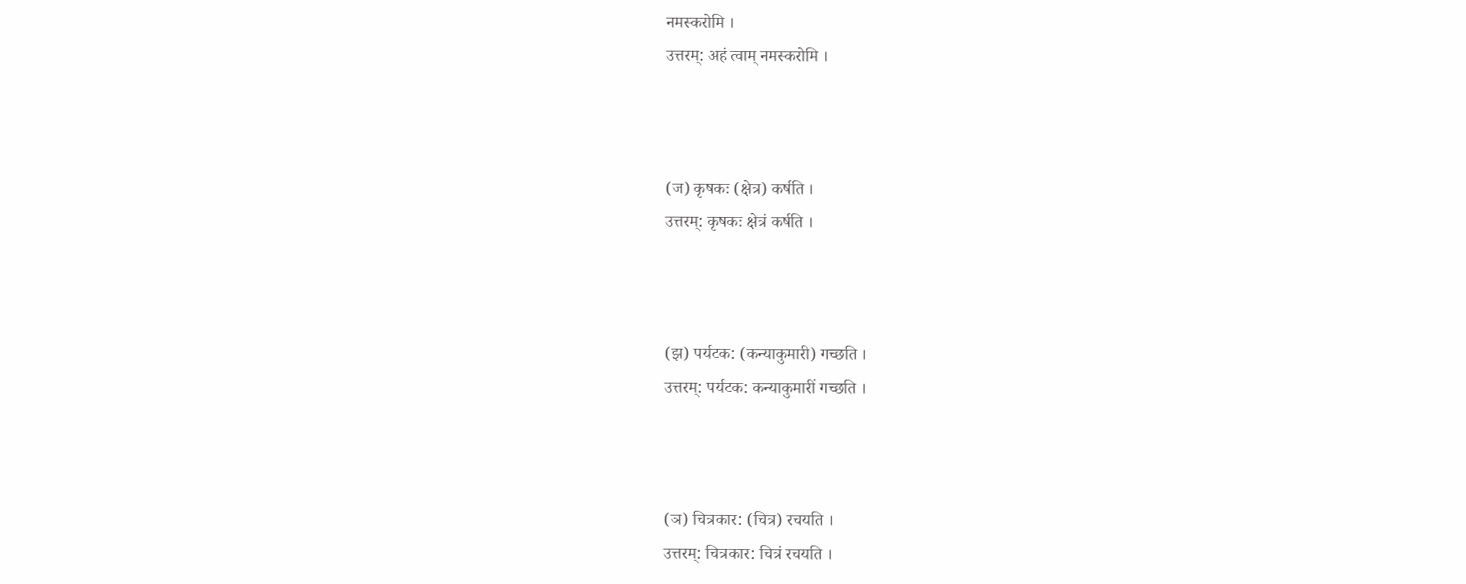नमस्करोमि ।
उत्तरम्: अहं त्वाम् नमस्करोमि ।



(ज) कृषकः (क्षेत्र) कर्षति ।
उत्तरम्: कृषकः क्षेत्रं कर्षति ।



(झ) पर्यटक: (कन्याकुमारी) गच्छति ।
उत्तरम्: पर्यटक: कन्याकुमारीं गच्छति ।



(ञ) चित्रकार: (चित्र) रचयति ।
उत्तरम्: चित्रकार: चित्रं रचयति ।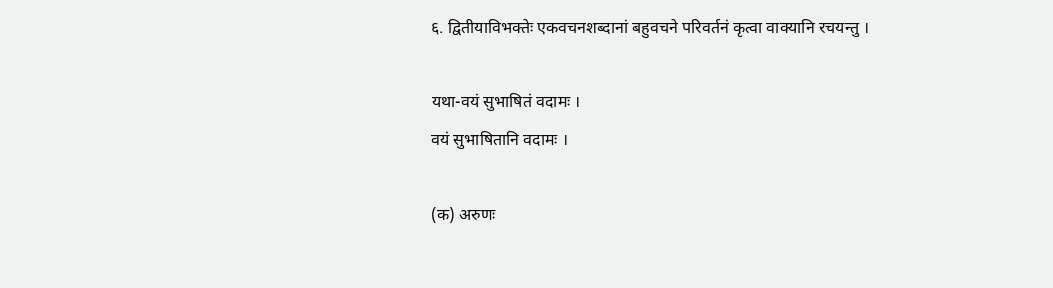६. द्वितीयाविभक्तेः एकवचनशब्दानां बहुवचने परिवर्तनं कृत्वा वाक्यानि रचयन्तु ।

यथा-वयं सुभाषितं वदामः ।
वयं सुभाषितानि वदामः ।

(क) अरुणः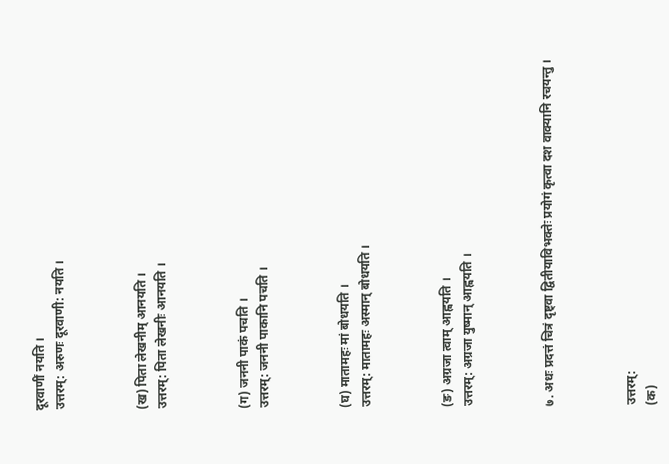दूरवाणीं नयति ।
उत्तरम्: अरुणः दूरवाणी: नयति ।



(ख) पिता लेखनीम् आनयति ।
उत्तरम्: पिता लेखनीः आनयति ।



(ग) जननी पाकं पचति ।
उत्तरम्: जननी पाकानि पचति ।



(घ) मातामहः मां बोधयति ।
उत्तरम्: मातामहः अस्मान् बोधयति ।



(ङ) अग्रजा त्वाम् आह्वयति ।
उत्तरम्: अग्रजा युष्मान् आह्वयति ।



७. अधः प्रदत्तं चित्रं दृष्ट्वा द्वितीयाविभक्तेः प्रयोगं कृत्वा दश वाक्यानि रचयन्तु ।



उत्तरम्:
(क)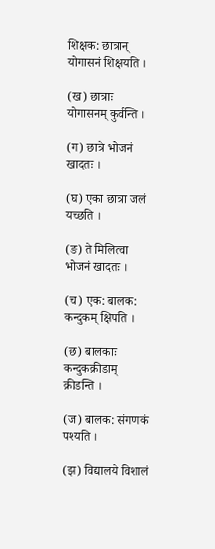शिक्षक: छात्रान् योगासनं शिक्षयति ।

(ख) छात्राः योगासनम् कुर्वन्ति ।

(ग) छात्रे भोजनं खादतः ।

(घ) एका छात्रा जलं यच्छति ।

(ङ) ते मिलित्वा भोजनं खादतः ।

(च) एक: बालक: कन्दुकम् क्षिपति ।

(छ) बालकाः कन्दुकक्रीडाम् क्रीडन्ति ।

(ज) बालक: संगणकं पश्यति ।

(झ) विद्यालये विशालं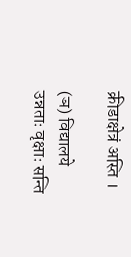क्रीडाक्षेत्रं अस्ति ।

(ञ) विद्यालये उन्नताः वृक्षाः सन्ति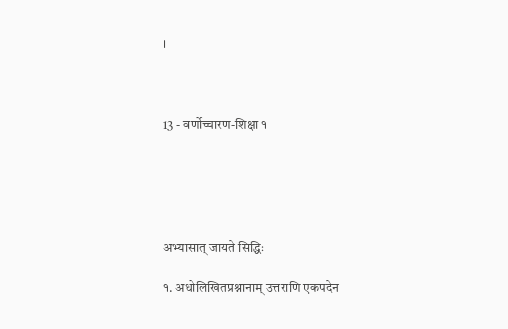।



13 - वर्णोच्चारण-शिक्षा १





अभ्यासात् जायते सिद्धिः

१. अधोलिखितप्रश्नानाम् उत्तराणि एकपदेन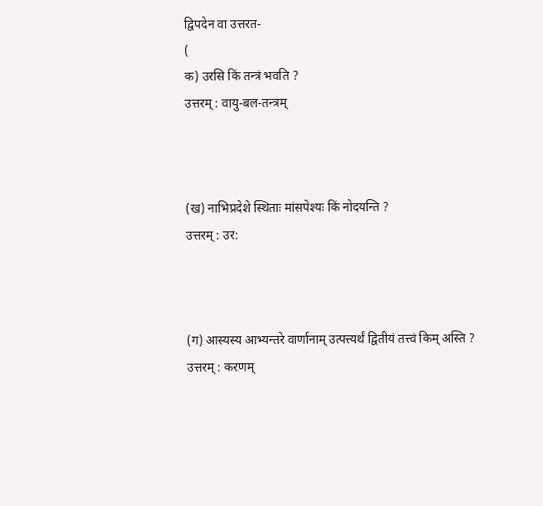द्विपदेन वा उत्तरत-
(
क) उरसि किं तन्त्रं भवति ?
उत्तरम् : वायु-बल-तन्त्रम्



(ख) नाभिप्रदेशे स्थिताः मांसपेश्यः किं नोदयन्ति ?
उत्तरम् : उर:



(ग) आस्यस्य आभ्यन्तरे वार्णानाम् उत्पत्त्यर्थं द्वितीयं तत्त्वं किम् अस्ति ?
उत्तरम् : करणम्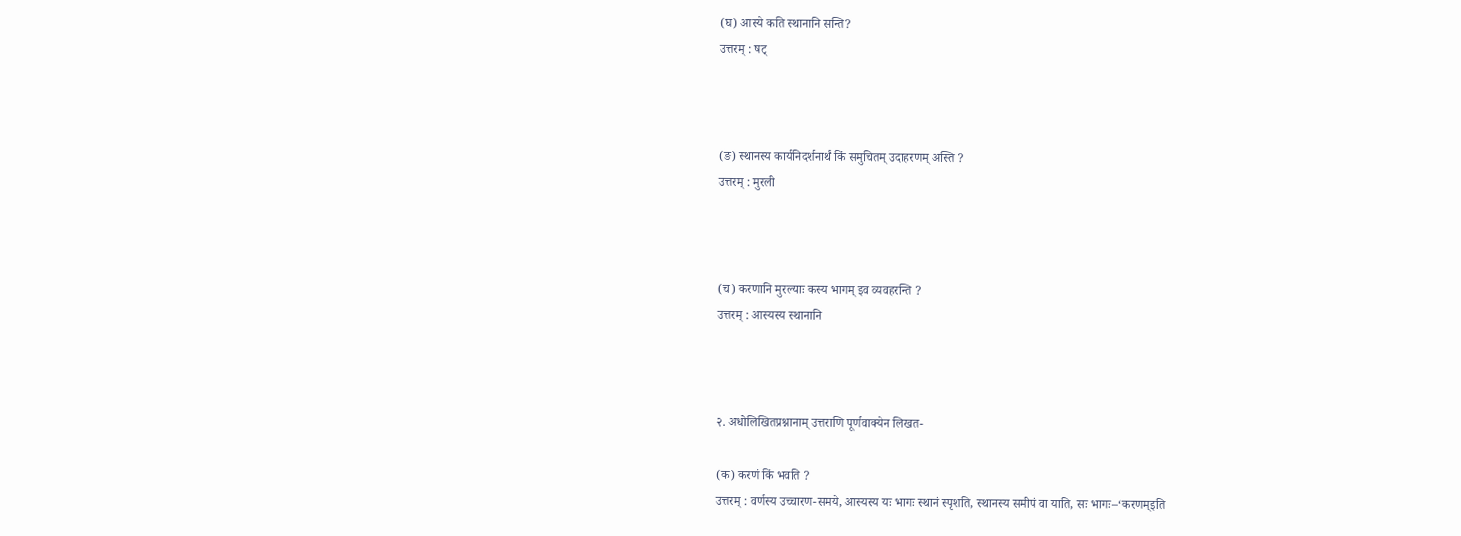(घ) आस्ये कति स्थानानि सन्ति?
उत्तरम् : षट्



(ङ) स्थानस्य कार्यनिदर्शनार्थं किं समुचितम् उदाहरणम् अस्ति ?
उत्तरम् : मुरली



(च) करणानि मुरल्याः कस्य भागम् इव व्यवहरन्ति ?
उत्तरम् : आस्यस्य स्थानानि



२. अधोलिखितप्रश्नानाम् उत्तराणि पूर्णवाक्येन लिखत-

(क) करणं किं भवति ?
उत्तरम् : वर्णस्य उच्चारण-समये, आस्यस्य यः भागः स्थानं स्पृशति, स्थानस्य समीपं वा याति, सः भागः–‘करणम्इति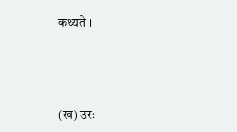कथ्यते ।



(ख) उरः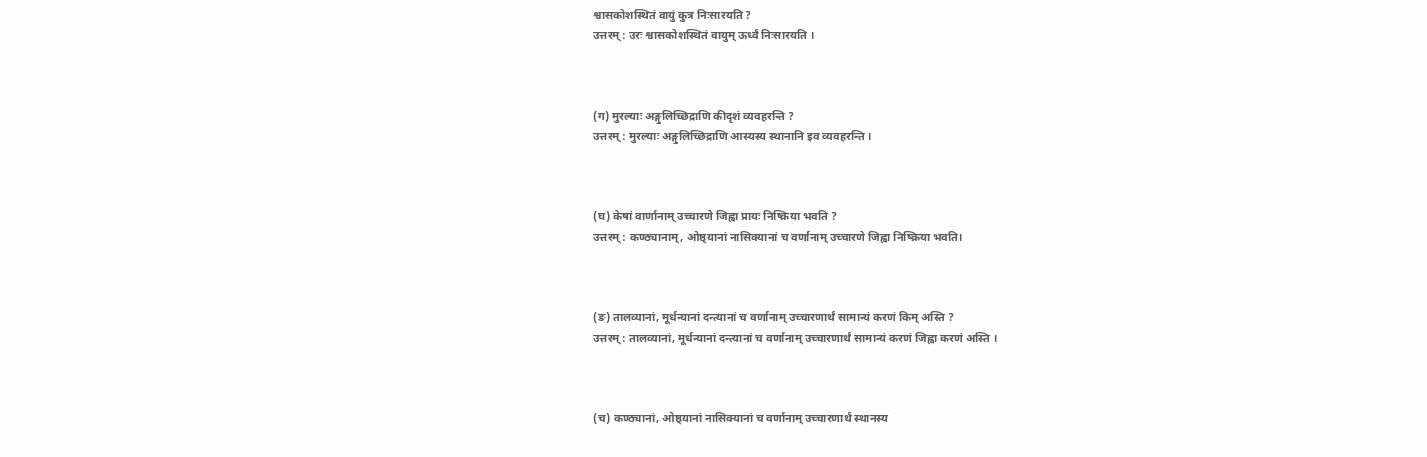श्वासकोशस्थितं वायुं कुत्र निःसारयति ?
उत्तरम् : उरः श्वासकोशस्थितं वायुम् ऊर्ध्वं निःसारयति ।



(ग) मुरल्याः अङ्गुलिच्छिद्राणि कीदृशं व्यवहरन्ति ?
उत्तरम् : मुरल्याः अङ्गुलिच्छिद्राणि आस्यस्य स्थानानि इव व्यवहरन्ति ।



(घ) केषां वार्णानाम् उच्चारणे जिह्वा प्रायः निष्क्रिया भवति ?
उत्तरम् : कण्ठ्यानाम्, ओष्ठ्यानां नासिक्यानां च वर्णानाम् उच्चारणे जिह्वा निष्क्रिया भवति।



(ङ) तालव्यानां, मूर्धन्यानां दन्त्यानां च वर्णानाम् उच्चारणार्थं सामान्यं करणं किम् अस्ति ?
उत्तरम् : तालव्यानां, मूर्धन्यानां दन्त्यानां च वर्णानाम् उच्चारणार्थं सामान्यं करणं जिह्वा करणं अस्ति ।



(च) कण्ठ्यानां, ओष्ठ्यानां नासिक्यानां च वर्णानाम् उच्चारणार्थं स्थानस्य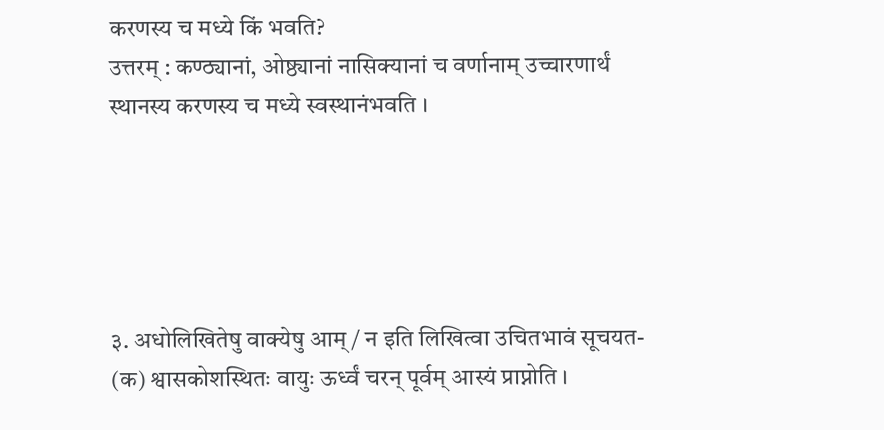करणस्य च मध्ये किं भवति?
उत्तरम् : कण्ठ्यानां, ओष्ठ्यानां नासिक्यानां च वर्णानाम् उच्चारणार्थं स्थानस्य करणस्य च मध्ये स्वस्थानंभवति ।





३. अधोलिखितेषु वाक्येषु आम् / न इति लिखित्वा उचितभावं सूचयत-
(क) श्वासकोशस्थितः वायुः ऊर्ध्वं चरन् पूर्वम् आस्यं प्राप्नोति ।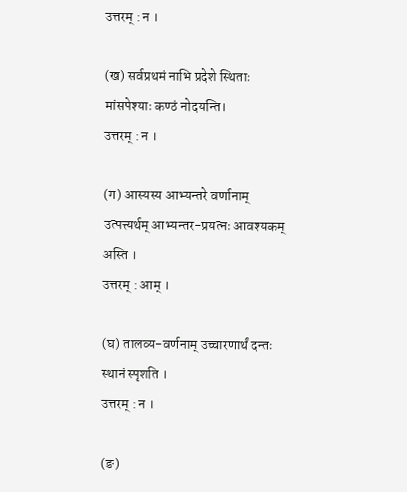उत्तरम् : न ।

(ख) सर्वप्रथमं नाभि प्रदेशे स्थिताः मांसपेश्याः कण्ठं नोदयन्ति।
उत्तरम् : न ।

(ग) आस्यस्य आभ्यन्तरे वर्णानाम् उत्पत्त्यर्थम् आभ्यन्तर-प्रयत्नः आवश्यकम् अस्ति ।
उत्तरम् : आम् ।

(घ) तालव्य-वर्णनाम् उच्चारणार्थं दन्तः स्थानं स्पृशति ।
उत्तरम् : न ।

(ङ)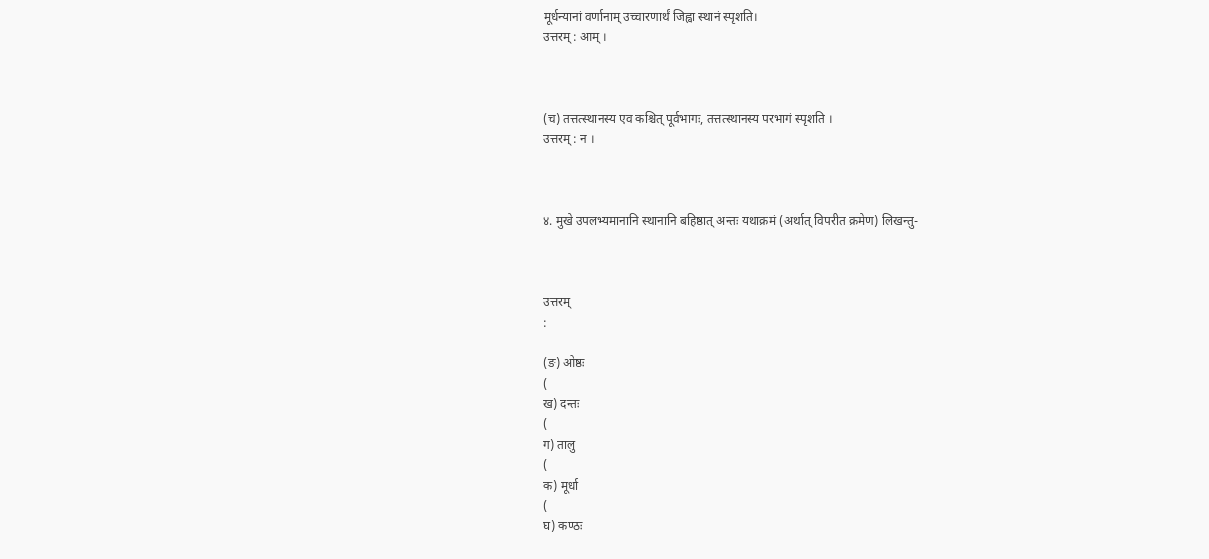मूर्धन्यानां वर्णानाम् उच्चारणार्थं जिह्वा स्थानं स्पृशति।
उत्तरम् : आम् ।



(च) तत्तत्स्थानस्य एव कश्चित् पूर्वभागः, तत्तत्स्थानस्य परभागं स्पृशति ।
उत्तरम् : न ।



४. मुखे उपलभ्यमानानि स्थानानि बहिष्ठात् अन्तः यथाक्रमं (अर्थात् विपरीत क्रमेण) लिखन्तु-



उत्तरम्
:

(ङ) ओष्ठः
(
ख) दन्तः
(
ग) तालु
(
क) मूर्धा
(
घ) कण्ठः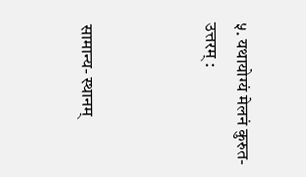५. यथायोग्यं मेलनं कुरुत-
उत्तरम् :



सामान्य- स्थानम्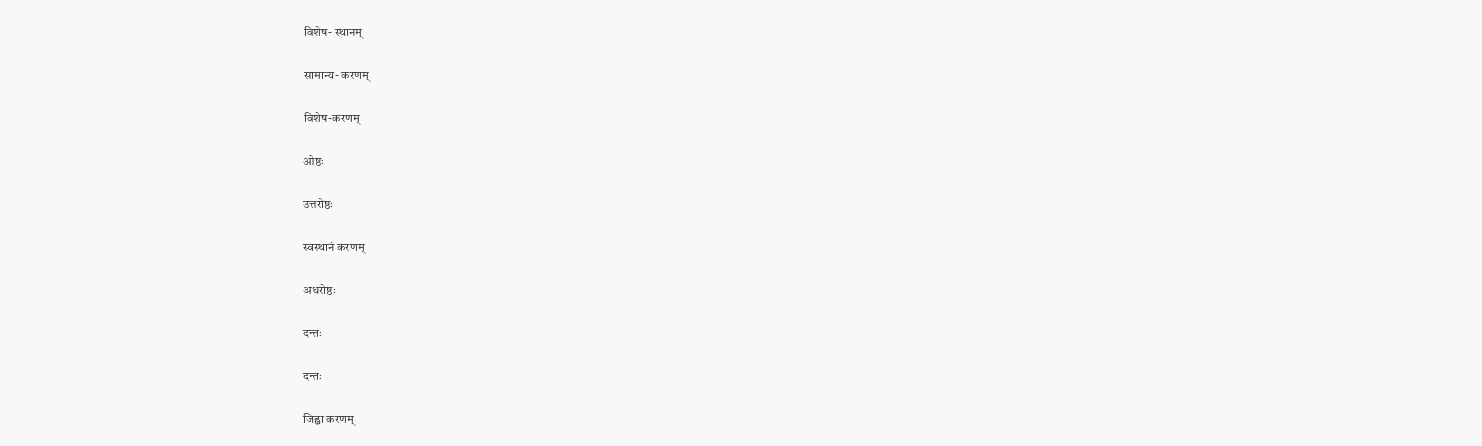विशेष- स्थानम्

सामान्य- करणम्

विशेष-करणम्

ओष्ठः

उत्तरोष्ठः

स्वस्थानं करणम्

अधरोष्ठः

दन्तः

दन्तः

जिह्वा करणम्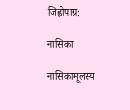जिह्वोपाग्र:

नासिका

नासिकामूलस्य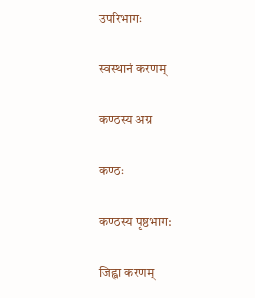उपरिभागः

स्वस्थानं करणम्

कण्ठस्य अग्र

कण्ठः

कण्ठस्य पृष्ठभाग:

जिह्वा करणम्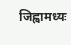जिह्वामध्यः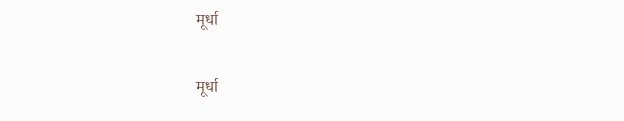मूर्धा

मूर्धा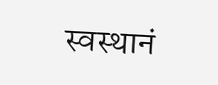स्वस्थानं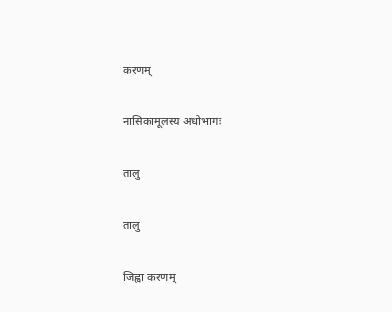करणम्

नासिकामूलस्य अधोभागः

तालु

तालु

जिह्वा करणम्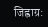जिह्वाग्र: